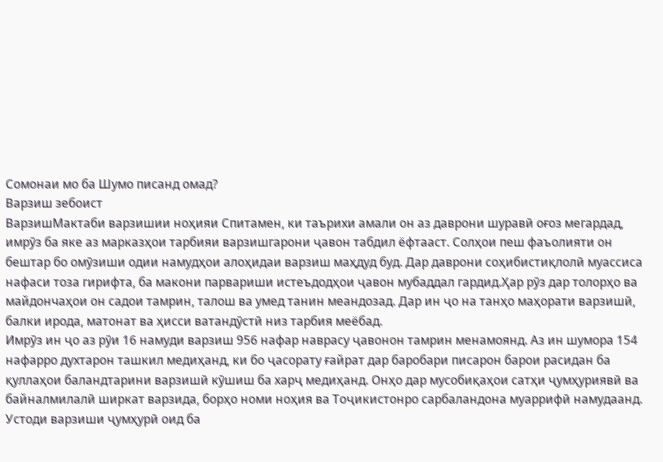Сомонаи мо ба Шумо писанд омад?
Варзиш зебоист
ВарзишМактаби варзишии ноҳияи Спитамен, ки таърихи амали он аз даврони шуравӣ оғоз мегардад, имрӯз ба яке аз марказҳои тарбияи варзишгарони ҷавон табдил ёфтааст. Солҳои пеш фаъолияти он бештар бо омӯзиши одии намудҳои алоҳидаи варзиш маҳдуд буд. Дар даврони соҳибистиқлолӣ муассиса нафаси тоза гирифта, ба макони парвариши истеъдодҳои ҷавон мубаддал гардид.Ҳар рӯз дар толорҳо ва майдончаҳои он садои тамрин, талош ва умед танин меандозад. Дар ин ҷо на танҳо маҳорати варзишӣ, балки ирода, матонат ва ҳисси ватандӯстӣ низ тарбия меёбад.
Имрӯз ин ҷо аз рӯи 16 намуди варзиш 956 нафар наврасу ҷавонон тамрин менамоянд. Аз ин шумора 154 нафарро духтарон ташкил медиҳанд, ки бо ҷасорату ғайрат дар баробари писарон барои расидан ба қуллаҳои баландтарини варзишӣ кӯшиш ба харҷ медиҳанд. Онҳо дар мусобиқаҳои сатҳи ҷумҳуриявӣ ва байналмилалӣ ширкат варзида, борҳо номи ноҳия ва Тоҷикистонро сарбаландона муаррифӣ намудаанд.
Устоди варзиши ҷумҳурӣ оид ба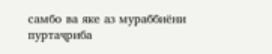самбо ва яке аз мураббиёни пуртаҷриба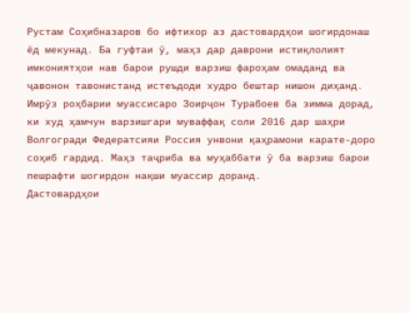Рустам Соҳибназаров бо ифтихор аз дастовардҳои шогирдонаш ёд мекунад. Ба гуфтаи ӯ, маҳз дар даврони истиқлолият имкониятҳои нав барои рушди варзиш фароҳам омаданд ва ҷавонон тавонистанд истеъдоди худро бештар нишон диҳанд. Имрӯз роҳбарии муассисаро Зоирҷон Турабоев ба зимма дорад, ки худ ҳамчун варзишгари муваффақ соли 2016 дар шаҳри Волгогради Федератсияи Россия унвони қаҳрамони карате-доро соҳиб гардид. Маҳз таҷриба ва муҳаббати ӯ ба варзиш барои пешрафти шогирдон нақши муассир доранд.
Дастовардҳои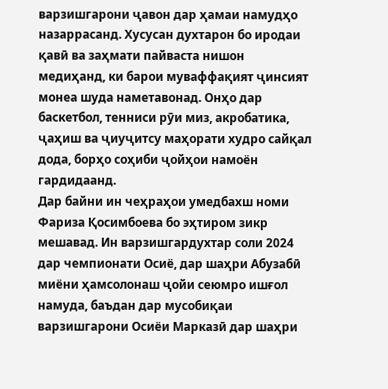варзишгарони ҷавон дар ҳамаи намудҳо назаррасанд. Хусусан духтарон бо иродаи қавӣ ва заҳмати пайваста нишон медиҳанд, ки барои муваффақият ҷинсият монеа шуда наметавонад. Онҳо дар баскетбол, тенниси рӯи миз, акробатика, ҷаҳиш ва ҷиуҷитсу маҳорати худро сайқал дода, борҳо соҳиби ҷойҳои намоён гардидаанд.
Дар байни ин чеҳраҳои умедбахш номи Фариза Қосимбоева бо эҳтиром зикр мешавад. Ин варзишгардухтар соли 2024 дар чемпионати Осиё, дар шаҳри Абузабӣ миёни ҳамсолонаш ҷойи сеюмро ишғол намуда, баъдан дар мусобиқаи варзишгарони Осиёи Марказӣ дар шаҳри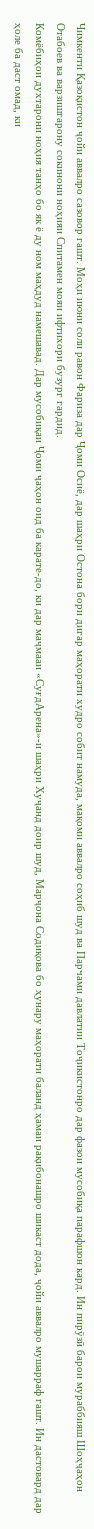Чимкенти Қазоқистон ҷойи аввалро сазовор гашт. Моҳи июни соли равон Фариза дар Ҷоми Осиё, дар шаҳри Остона бори дигар маҳорати худро собит намуда, мақоми аввалро соҳиб шуд ва Парчами давлатии Тоҷикистонро дар фазои мусобиқа парафшон кард. Ин пирӯзӣ барои мураббияш Шоҳҷаҳон Отабоев ва варзишгарону сокинони ноҳияи Спитамен мояи ифтихори бузург гардид.
Комёбиҳои духтарони ноҳия танҳо бо як ё ду ном маҳдуд намешавад. Дар мусобиқаи Ҷоми ҷаҳон оид ба карате-до, ки дар маҷмааи «СуғдАрена»-и шаҳри Хуҷанд доир шуд, Марҷона Содиқова бо ҳунару маҳорати баланд ҳамаи рақибонашро шикаст дода, ҷойи аввалро мушарраф гашт. Ин дастовард дар ҳоле ба даст омад, ки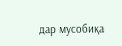дар мусобиқа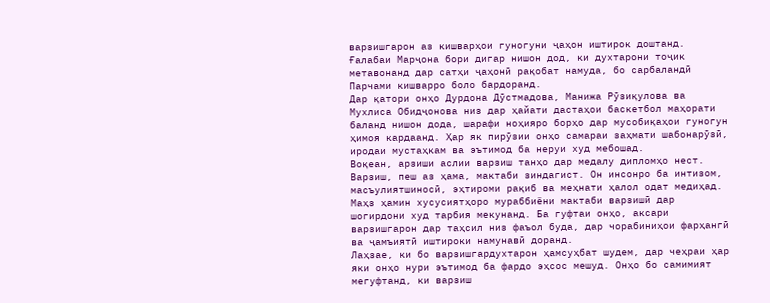варзишгарон аз кишварҳои гуногуни ҷаҳон иштирок доштанд. Ғалабаи Марҷона бори дигар нишон дод, ки духтарони тоҷик метавонанд дар сатҳи ҷаҳонӣ рақобат намуда, бо сарбаландӣ Парчами кишварро боло бардоранд.
Дар қатори онҳо Дурдона Дӯстмадова, Манижа Рӯзиқулова ва Мухлиса Обидҷонова низ дар ҳайати дастаҳои баскетбол маҳорати баланд нишон дода, шарафи ноҳияро борҳо дар мусобиқаҳои гуногун ҳимоя кардаанд. Ҳар як пирӯзии онҳо самараи заҳмати шабонарӯзӣ, иродаи мустаҳкам ва эътимод ба неруи худ мебошад.
Воқеан, арзиши аслии варзиш танҳо дар медалу дипломҳо нест. Варзиш, пеш аз ҳама, мактаби зиндагист. Он инсонро ба интизом, масъулиятшиносӣ, эҳтироми рақиб ва меҳнати ҳалол одат медиҳад. Маҳз ҳамин хусусиятҳоро мураббиёни мактаби варзишӣ дар шогирдони худ тарбия мекунанд. Ба гуфтаи онҳо, аксари варзишгарон дар таҳсил низ фаъол буда, дар чорабиниҳои фарҳангӣ ва ҷамъиятӣ иштироки намунавӣ доранд.
Лаҳзае, ки бо варзишгардухтарон ҳамсуҳбат шудем, дар чеҳраи ҳар яки онҳо нури эътимод ба фардо эҳсос мешуд. Онҳо бо самимият мегуфтанд, ки варзиш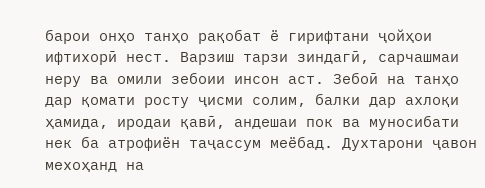барои онҳо танҳо рақобат ё гирифтани ҷойҳои ифтихорӣ нест. Варзиш тарзи зиндагӣ, сарчашмаи неру ва омили зебоии инсон аст. Зебоӣ на танҳо дар қомати росту ҷисми солим, балки дар ахлоқи ҳамида, иродаи қавӣ, андешаи пок ва муносибати нек ба атрофиён таҷассум меёбад. Духтарони ҷавон мехоҳанд на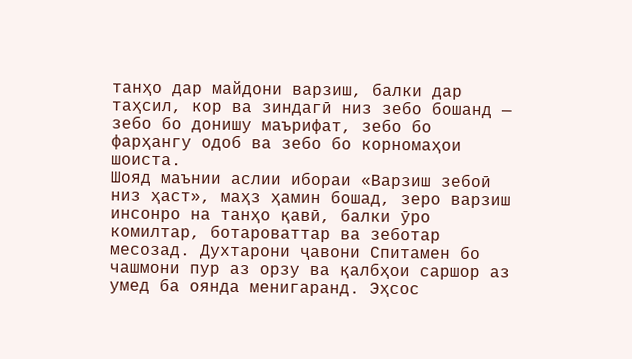танҳо дар майдони варзиш, балки дар таҳсил, кор ва зиндагӣ низ зебо бошанд — зебо бо донишу маърифат, зебо бо фарҳангу одоб ва зебо бо корномаҳои шоиста.
Шояд маънии аслии ибораи «Варзиш зебоӣ низ ҳаст», маҳз ҳамин бошад, зеро варзиш инсонро на танҳо қавӣ, балки ӯро комилтар, ботароваттар ва зеботар месозад. Духтарони ҷавони Спитамен бо чашмони пур аз орзу ва қалбҳои саршор аз умед ба оянда менигаранд. Эҳсос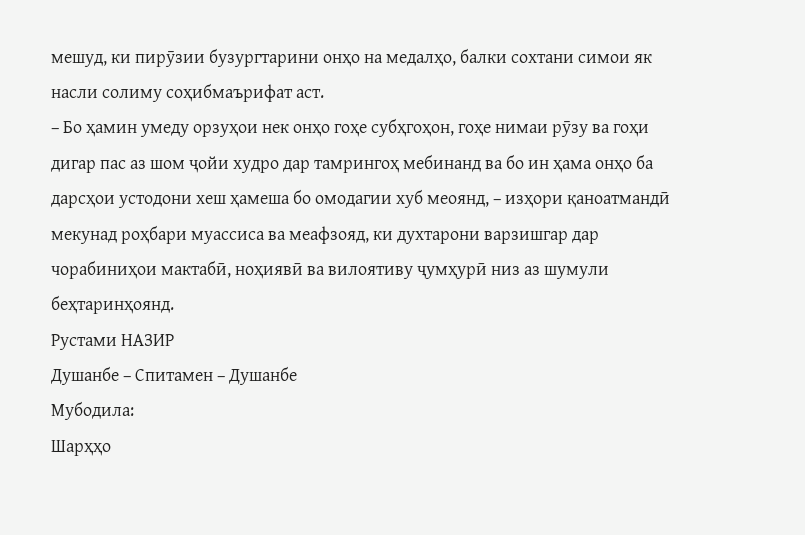мешуд, ки пирӯзии бузургтарини онҳо на медалҳо, балки сохтани симои як насли солиму соҳибмаърифат аст.
– Бо ҳамин умеду орзуҳои нек онҳо гоҳе субҳгоҳон, гоҳе нимаи рӯзу ва гоҳи дигар пас аз шом ҷойи худро дар тамрингоҳ мебинанд ва бо ин ҳама онҳо ба дарсҳои устодони хеш ҳамеша бо омодагии хуб меоянд, – изҳори қаноатмандӣ мекунад роҳбари муассиса ва меафзояд, ки духтарони варзишгар дар чорабиниҳои мактабӣ, ноҳиявӣ ва вилоятиву ҷумҳурӣ низ аз шумули беҳтаринҳоянд.
Рустами НАЗИР
Душанбе – Спитамен – Душанбе
Мубодила:
Шарҳҳо